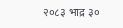२०८३ भाद्र ३०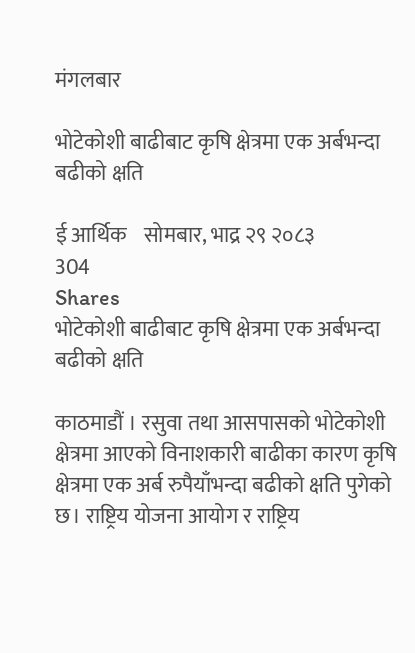मंगलबार

भोटेकोशी बाढीबाट कृषि क्षेत्रमा एक अर्बभन्दा बढीको क्षति

ई आर्थिक    सोमबार, भाद्र २९ २०८३
304
Shares
भोटेकोशी बाढीबाट कृषि क्षेत्रमा एक अर्बभन्दा बढीको क्षति

काठमाडौं । रसुवा तथा आसपासको भोटेकोशी क्षेत्रमा आएको विनाशकारी बाढीका कारण कृषि क्षेत्रमा एक अर्ब रुपैयाँभन्दा बढीको क्षति पुगेको छ। राष्ट्रिय योजना आयोग र राष्ट्रिय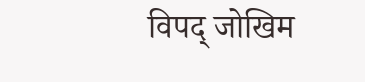विपद् जोखिम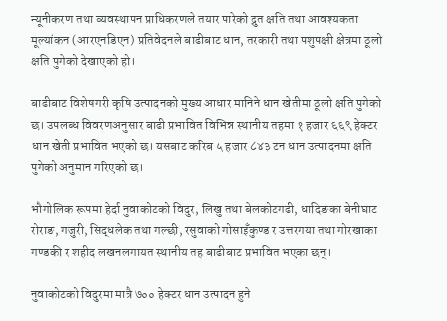न्यूनीकरण तथा व्यवस्थापन प्राधिकरणले तयार पारेको द्रुत क्षति तथा आवश्यकता मूल्यांकन (आरएनडिएन) प्रतिवेदनले बाढीबाट धान, तरकारी तथा पशुपक्षी क्षेत्रमा ठूलो क्षति पुगेको देखाएको हो।

बाढीबाट विशेषगरी कृषि उत्पादनको मुख्य आधार मानिने धान खेतीमा ठूलो क्षति पुगेको छ। उपलब्ध विवरणअनुसार बाढी प्रभावित विभिन्न स्थानीय तहमा १ हजार ६६९ हेक्टर धान खेती प्रभावित भएको छ। यसबाट करिब ५ हजार ८४३ टन धान उत्पादनमा क्षति पुगेको अनुमान गरिएको छ।

भौगोलिक रूपमा हेर्दा नुवाकोटको विदुर, लिखु तथा बेलकोटगढी, धादिङका बेनीघाट रोराङ, गजुरी, सिद्धलेक तथा गल्छी, रसुवाको गोसाइँकुण्ड र उत्तरगया तथा गोरखाका गण्डकी र शहीद लखनलगायत स्थानीय तह बाढीबाट प्रभावित भएका छन्।

नुवाकोटको विदुरमा मात्रै ७०० हेक्टर धान उत्पादन हुने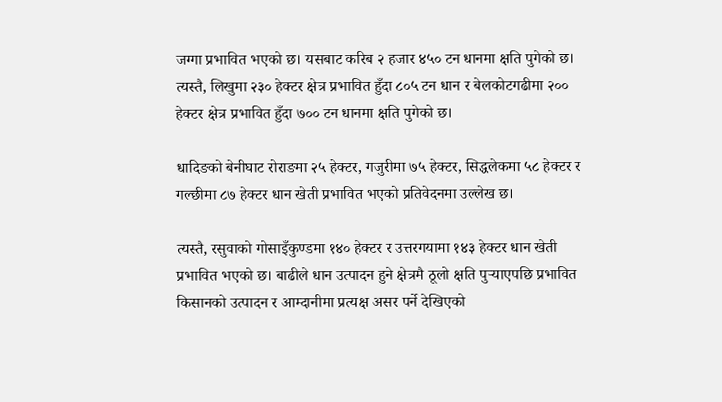जग्गा प्रभावित भएको छ। यसबाट करिब २ हजार ४५० टन धानमा क्षति पुगेको छ। त्यस्तै, लिखुमा २३० हेक्टर क्षेत्र प्रभावित हुँदा ८०५ टन धान र बेलकोटगढीमा २०० हेक्टर क्षेत्र प्रभावित हुँदा ७०० टन धानमा क्षति पुगेको छ।

धादिङको बेनीघाट रोराङमा २५ हेक्टर, गजुरीमा ७५ हेक्टर, सिद्धलेकमा ५८ हेक्टर र गल्छीमा ८७ हेक्टर धान खेती प्रभावित भएको प्रतिवेदनमा उल्लेख छ।

त्यस्तै, रसुवाको गोसाइँकुण्डमा १४० हेक्टर र उत्तरगयामा १४३ हेक्टर धान खेती प्रभावित भएको छ। बाढीले धान उत्पादन हुने क्षेत्रमै ठूलो क्षति पुर्‍याएपछि प्रभावित किसानको उत्पादन र आम्दानीमा प्रत्यक्ष असर पर्ने देखिएको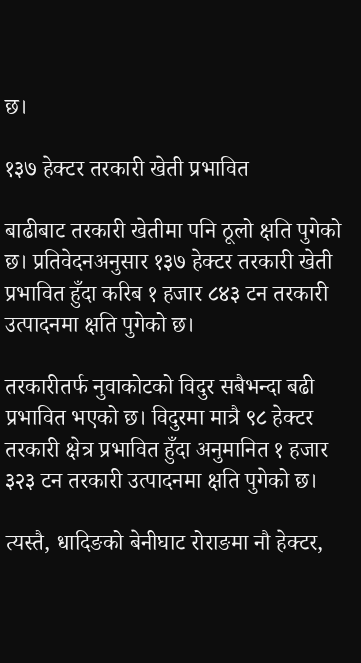छ।

१३७ हेक्टर तरकारी खेती प्रभावित

बाढीबाट तरकारी खेतीमा पनि ठूलो क्षति पुगेको छ। प्रतिवेदनअनुसार १३७ हेक्टर तरकारी खेती प्रभावित हुँदा करिब १ हजार ८४३ टन तरकारी उत्पादनमा क्षति पुगेको छ।

तरकारीतर्फ नुवाकोटको विदुर सबैभन्दा बढी प्रभावित भएको छ। विदुरमा मात्रै ९८ हेक्टर तरकारी क्षेत्र प्रभावित हुँदा अनुमानित १ हजार ३२३ टन तरकारी उत्पादनमा क्षति पुगेको छ।

त्यस्तै, धादिङको बेनीघाट रोराङमा नौ हेक्टर,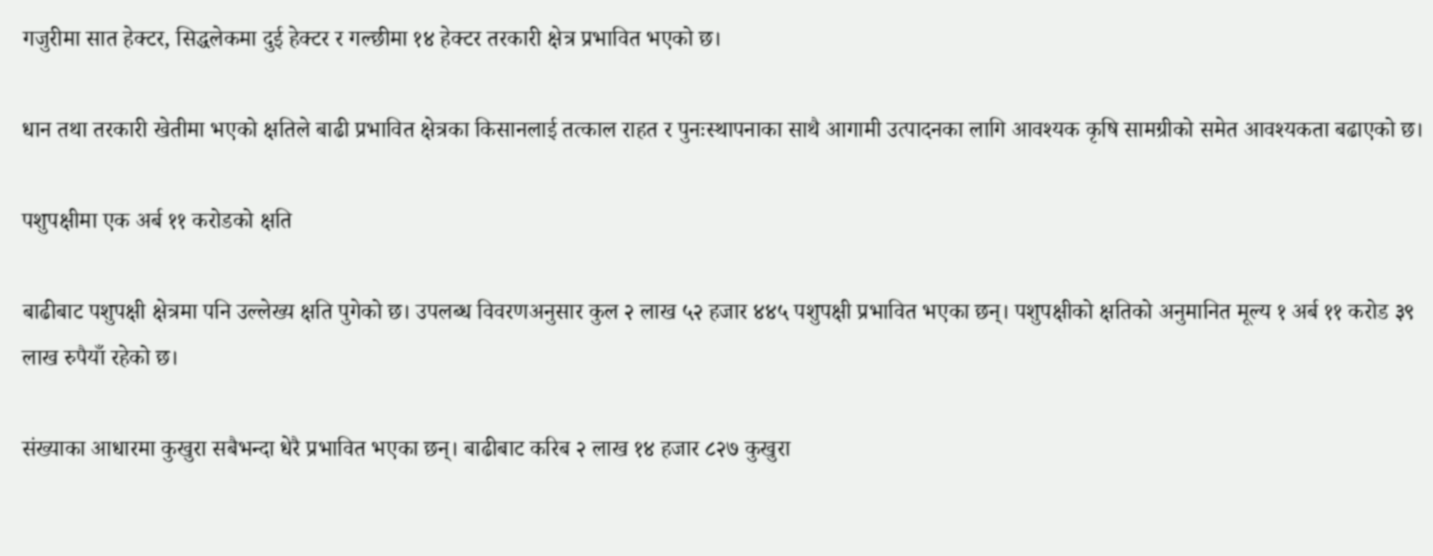गजुरीमा सात हेक्टर, सिद्धलेकमा दुई हेक्टर र गल्छीमा १४ हेक्टर तरकारी क्षेत्र प्रभावित भएको छ।

धान तथा तरकारी खेतीमा भएको क्षतिले बाढी प्रभावित क्षेत्रका किसानलाई तत्काल राहत र पुनःस्थापनाका साथै आगामी उत्पादनका लागि आवश्यक कृषि सामग्रीको समेत आवश्यकता बढाएको छ।

पशुपक्षीमा एक अर्ब ११ करोडको क्षति

बाढीबाट पशुपक्षी क्षेत्रमा पनि उल्लेख्य क्षति पुगेको छ। उपलब्ध विवरणअनुसार कुल २ लाख ५२ हजार ४४५ पशुपक्षी प्रभावित भएका छन्। पशुपक्षीको क्षतिको अनुमानित मूल्य १ अर्ब ११ करोड ३९ लाख रुपैयाँ रहेको छ।

संख्याका आधारमा कुखुरा सबैभन्दा धेरै प्रभावित भएका छन्। बाढीबाट करिब २ लाख १४ हजार ८२७ कुखुरा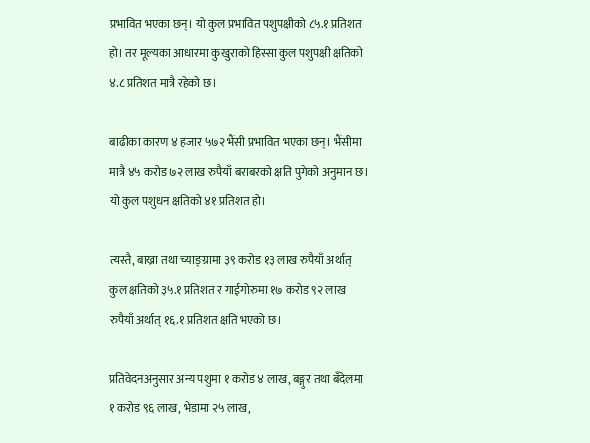प्रभावित भएका छन्। यो कुल प्रभावित पशुपक्षीको ८५.१ प्रतिशत हो। तर मूल्यका आधारमा कुखुराको हिस्सा कुल पशुपक्षी क्षतिको ४.८ प्रतिशत मात्रै रहेको छ।

बाढीका कारण ४ हजार ५७२ भैंसी प्रभावित भएका छन्। भैंसीमा मात्रै ४५ करोड ७२ लाख रुपैयाँ बराबरको क्षति पुगेको अनुमान छ। यो कुल पशुधन क्षतिको ४१ प्रतिशत हो।

त्यस्तै, बाख्रा तथा च्याङ्ग्रामा ३९ करोड १३ लाख रुपैयाँ अर्थात् कुल क्षतिको ३५.१ प्रतिशत र गाईगोरुमा १७ करोड ९२ लाख रुपैयाँ अर्थात् १६.१ प्रतिशत क्षति भएको छ।

प्रतिवेदनअनुसार अन्य पशुमा १ करोड ४ लाख, बङ्गुर तथा बँदेलमा १ करोड ९६ लाख, भेडामा २५ लाख,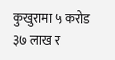कुखुरामा ५ करोड ३७ लाख र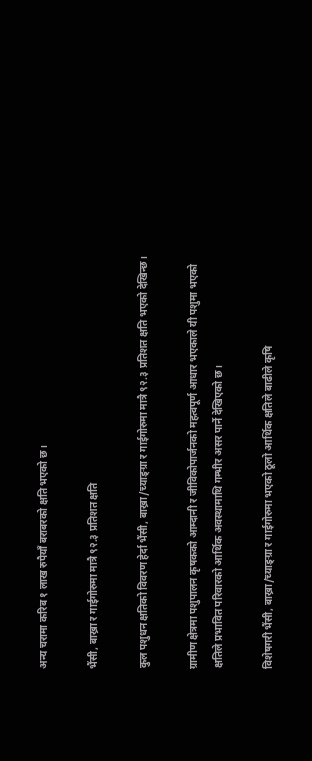अन्य चरामा करिब १ लाख रुपैयाँ बराबरको क्षति भएको छ।

भैंसी, बाख्रा र गाईगोरुमा मात्रै ९२.३ प्रतिशत क्षति

कुल पशुधन क्षतिको विवरण हेर्दा भैंसी, बाख्रा/च्याङ्ग्रा र गाईगोरुमा मात्रै ९२.३ प्रतिशत क्षति भएको देखिन्छ।

ग्रामीण क्षेत्रमा पशुपालन कृषकको आम्दानी र जीविकोपार्जनको महत्वपूर्ण आधार भएकाले यी पशुमा भएको क्षतिले प्रभावित परिवारको आर्थिक अवस्थामाथि गम्भीर असर पार्ने देखिएको छ।

विशेषगरी भैंसी, बाख्रा/च्याङ्ग्रा र गाईगोरुमा भएको ठूलो आर्थिक क्षतिले बाढीले कृषि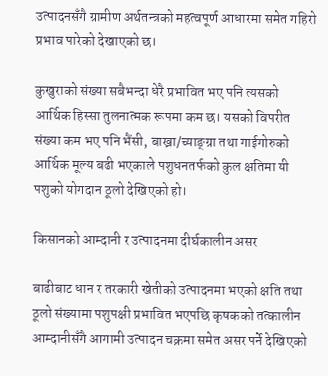उत्पादनसँगै ग्रामीण अर्थतन्त्रको महत्वपूर्ण आधारमा समेत गहिरो प्रभाव पारेको देखाएको छ।

कुखुराको संख्या सबैभन्दा धेरै प्रभावित भए पनि त्यसको आर्थिक हिस्सा तुलनात्मक रूपमा कम छ। यसको विपरीत संख्या कम भए पनि भैंसी, बाख्रा/च्याङ्ग्रा तथा गाईगोरुको आर्थिक मूल्य बढी भएकाले पशुधनतर्फको कुल क्षतिमा यी पशुको योगदान ठूलो देखिएको हो।

किसानको आम्दानी र उत्पादनमा दीर्घकालीन असर

बाढीबाट धान र तरकारी खेतीको उत्पादनमा भएको क्षति तथा ठूलो संख्यामा पशुपक्षी प्रभावित भएपछि कृषकको तत्कालीन आम्दानीसँगै आगामी उत्पादन चक्रमा समेत असर पर्ने देखिएको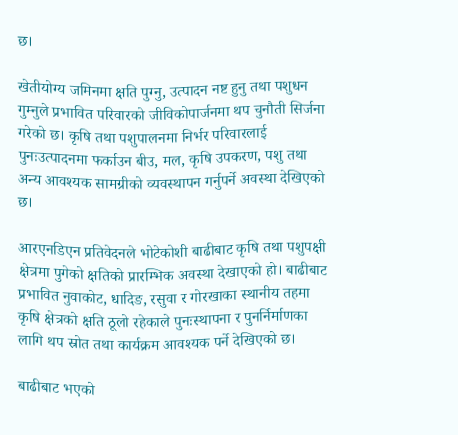छ।

खेतीयोग्य जमिनमा क्षति पुग्नु, उत्पादन नष्ट हुनु तथा पशुधन गुम्नुले प्रभावित परिवारको जीविकोपार्जनमा थप चुनौती सिर्जना गरेको छ। कृषि तथा पशुपालनमा निर्भर परिवारलाई पुनःउत्पादनमा फर्काउन बीउ, मल, कृषि उपकरण, पशु तथा अन्य आवश्यक सामग्रीको व्यवस्थापन गर्नुपर्ने अवस्था देखिएको छ।

आरएनडिएन प्रतिवेदनले भोटेकोशी बाढीबाट कृषि तथा पशुपक्षी क्षेत्रमा पुगेको क्षतिको प्रारम्भिक अवस्था देखाएको हो। बाढीबाट प्रभावित नुवाकोट, धादिङ, रसुवा र गोरखाका स्थानीय तहमा कृषि क्षेत्रको क्षति ठूलो रहेकाले पुनःस्थापना र पुनर्निर्माणका लागि थप स्रोत तथा कार्यक्रम आवश्यक पर्ने देखिएको छ।

बाढीबाट भएको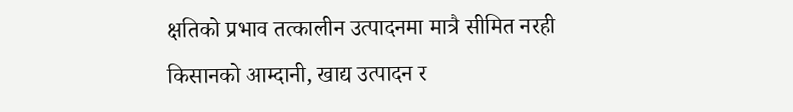क्षतिको प्रभाव तत्कालीन उत्पादनमा मात्रै सीमित नरही किसानको आम्दानी, खाद्य उत्पादन र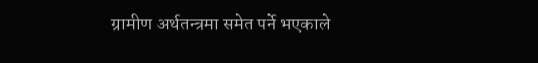ग्रामीण अर्थतन्त्रमा समेत पर्ने भएकाले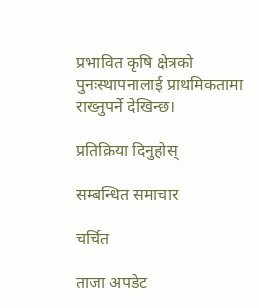प्रभावित कृषि क्षेत्रको पुनःस्थापनालाई प्राथमिकतामा राख्नुपर्ने देखिन्छ।

प्रतिक्रिया दिनुहोस्

सम्बन्धित समाचार

चर्चित

ताजा अपडेट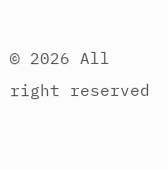© 2026 All right reserved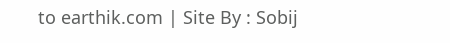to earthik.com | Site By : Sobij